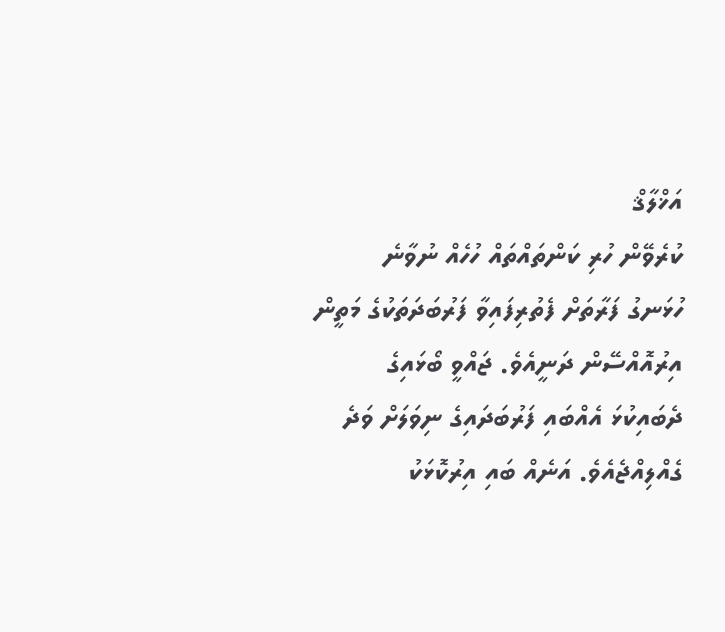އަޚްލާޤް
ކުރެވޭން ހުރި ކަންތައްތައް ހުހެއް ނުވާނެ
ހުޅަނގު ފަރާތަށް ފެތުރިފައިވާ ފަރުބަދަތަކުގެ މަތީން އިރުއޮއްސޭން ދަނީއެވެ. ޖައްވީ ބޯޅައިގެ ދެބައިކުޅަ އެއްބައި ފަރުބަދައިގެ ނިވަލަށް ވަދެ ގެއްލިއްޖެއެވެ. އަނެއް ބައި އިރުކޮޅަކު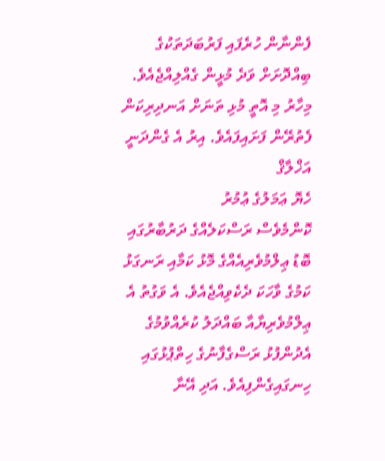ފެންނާން ހުރެފައި ފަރުބަދަތަކުގެ ބިއްދޮށަށް ވަދެ މުޅީން ގެއްލިއްޖެއެވެ. މިހާރު މި އޮތީ މުޅި ތަނަށް އަނދިރިކަން ފެތުރޭން ފަށައިފައެވެ. އިރު އެ ގެންދަނީ
އަޚްލާޤް
ހެޔޮ ޢަމަލުގެ ޢުމުރު
ކޮންމެވެސް ރަސްކަލެއްގެ ދަރުބާރުގައި ބޮޑު ޢިލްމުވެރިއެއްގެ މޮޅު ކަމާއި ރަނގަޅު ކަމުގެ ވާހަކަ ދެކެވިއްޖެއެވެ. އެ ވަގުތު އެ ޢިލްމުވެރިޔާއާ ބައްދަލު ކުރެއްވުމުގެ އެދުންފުޅު ރަސްގެފާނުގެ ހިތްޕުޅުގައި ހިނގައިގެންފިއެވެ. އަދި އޭނާ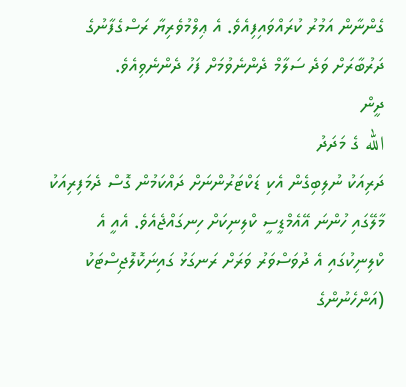ގެންނާން އަމުރު ކުރައްވައިފިއެވެ. އެ ޢިލްމުވެރިޔާ ރަސްގެފާނުގެ ދަރުބާރަށް ވަދެ ސަލާމް ދެންނެވުމަށް ފަހު ދެންނެވިއެވެ.
ދީން
الله ގެ މަދަދު
ދަރިއަކު ނުލިބިގެން އެކި ޑަކްޓަރުންނަށް ދައްކަމުން ގޮސް ދެމަފިރިއަކު މާލޭގައި ހުންނަ އޭއެމްޑީސީ ކްލިނިކަށް ހިނގައްޖެއެވެ. އެއީ އެ ކްލިނިކުގައި އެ ދުވަސްވަރު ވަރަށް ރަނގަޅު ގައިނަކޮލޮޖިސްޓަކު (އަންހެނުންގެ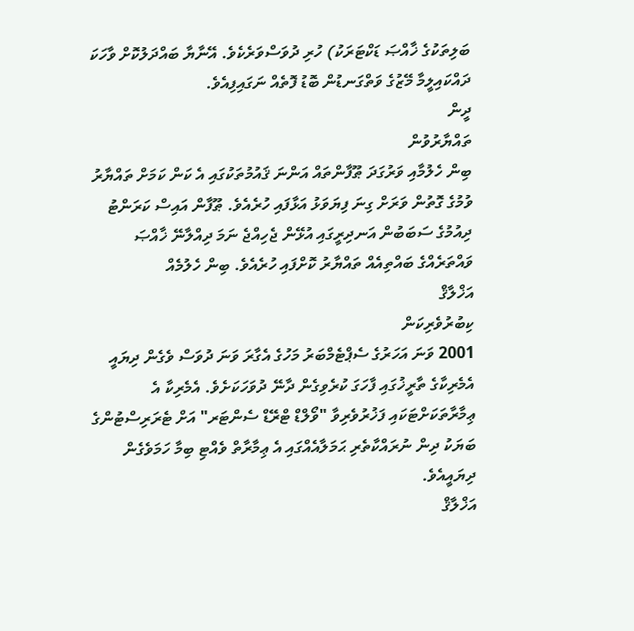ބަލިތަކުގެ ޚާއްޞަ ޑަކްޓަރަކު) ހުރި ދުވަސްވަރެކެވެ. އޭނާޔާ ބައްދަލުކޮށް ވާހަކަ ދައްކައިލީމާ މޭޒުގެ ވަތްގަނޑުން ބޮޑު ފޮތެއް ނަގައިފިއެވެ.
ދީން
ތައްޔާރުވުން
ބިން ހެލުމާއި ވަރުގަދަ ޠޫފާންތައް އަންނަ ޤައުމުތަކުގައި އެ ކަން ކަމަށް ތައްޔާރު ވުމުގެ ގޮތުން ވަރަށް ގިނަ ފިޔަވަޅު އަޅާފައި ހުރެއެވެ. ޠޫފާން އައިސް ކަރަންޓު ދިއުމުގެ ސަބަބުން އަނދިރީގައި އުޅޭން ޖެހިއްޖެ ނަމަ ދިއްލާނޭ ޚާއްޞަ ވައްތަރެއްގެ ބައްތިއެއް ތައްޔާރު ކޮށްފައި ހުރެއެވެ. ބިން ހެލުމެއް
އަޚްލާޤް
ކިބުރުވެރިކަން
2001 ވަނަ އަހަރުގެ ސެޕްޓެމްބަރު މަހުގެ އެގާރަ ވަނަ ދުވަސް ވެގެން ދިޔައީ އެމެރިކާގެ ތާރީޚުގައި ފާހަގަ ކުރެވިގެން ދާނޭ ދުވަހަކަށެވެ. އެމެރިކާ އެ ޢިމާރާތަކަށްޓަކައި ފަޚުރުވެރިވާ "ވޯލްޑް ޓްރޭޑް ސެންޓަރ" އަށް ޓެރަރިސްޓުންގެ ބަޔަކު ދިން ނުރައްކާތެރި ޙަމަލާއެއްގައި އެ ޢިމާރާތް ވެއްޓި ބިމާ ހަމަވެގެން ދިޔައީއެވެ.
އަޚްލާޤް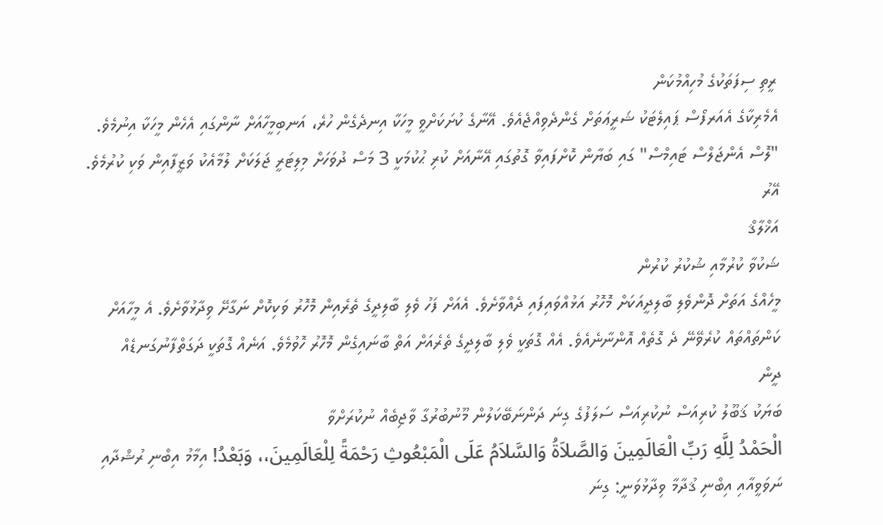ރީތި ސިފަތަކުގެ މުހިއްމުކަން
އެމެރިކާގެ އެއަރފޯސް ޕައިލެޓަކު ޝަރީޢަތަށް ގެންދެވިއްޖެއެވެ. އޭނާގެ ކުށަކަށްވީ މީހަކާ އިނދެގެން ހުރެ، އަނބިމީހާއަށް ނާންގައި އެހެން މީހަކާ އިނުމެވެ. "ލޮސް އެންޖަލްސް ޓައިމްސް" ގައި ބަޔާން ކޮށްފައިވާ ގޮތުގައި އޭނާއަށް ކުރި ޙުކުމަކީ 3 މަސް ދުވަހަށް މިލިޓަރީ ޖަލަކަށް ލުމާއެކު ވަޒީފާއިން ވަކި ކުރުމެވެ. އޭރު
އަޚްލާޤް
ޝަކުވާ ކުރުމާއި ޝުކުރު ކުރުން
މީހެއްގެ އަތަށް ދޮންވެލި ބާލިދީއަކަށް މޮހޮރު އަޅުއްވައިފައި ދެއްވާށެވެ. އެއަށް ފަހު ވެލި ބާލިދީގެ ތެރެއިން މޮހޮރު ވަކިކޮށް ނަގާށޭ ވިދާޅުވާށެވެ. އެ މީހާއަށް ކަންތައްތައް ކުރެވޭނޭ ދެ ގޮތެއް އޮންނާނެއެވެ. އެއް ގޮތަކީ ވެލި ބާލިދީގެ ތެރެއަށް އަތް ބާނައިގެން މޮހޮރު ހޮވުމެވެ. އަނެއް ގޮތަކީ ދަގަތްފާނުގަނޑެއް
ދީން
ބަޔަކު ޤަބޫލު ކުރިއަސް ނުކުރިއަސް ސަލަފުގެ ގިނަ ދަންނަބޭކަލުން މޫނުބުރުގާ ވާޖިބެއް ނުކުރަށްވާ
الْحَمْدُ لِلَّهِ رَبِّ الْعَالَمِينَ وَالصَّلاَةُ وَالسَّلاَمُ عَلَى الْمَبْعُوثِ رَحْمَةً لِلْعَالَمِينَ،، وَبَعْدُ! އިމާމު އިބްނި ރުޝްދާއި ނަވަވީއާއި އިބްނި ޤުދާމާ ވިދާޅުވަނީ: ގިނަ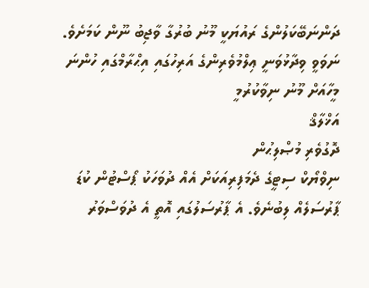ދަންނަބޭކަލުންގެ ރައުޔަކީ މޫނު ބުރުގާ ވާޖިބު ނޫން ކަމަށެވެ. ނަވަވީ ވިދާޅުވަނީ ޢިލްމުވެރިންގެ އަރިހުގައި އިޙްރާމްގައި ހުންނަ މީހާއަށް މޫނު ނިވާކުރުމީ
އަޚްލާޤް
ދޮގުވެރި މުޞްލިޙުން
ނިވްޔޯކް ސިޓީގެ ދެމަފިރިއަކަށް އެއް ދުވަހަކު ޕޯސްޓުން ކުޑަ ޕާރުސަލެއް ލިބުނެވެ. އެ ޕާރުސަލުގައި އޮތީ އެ ދުވަސްވަރު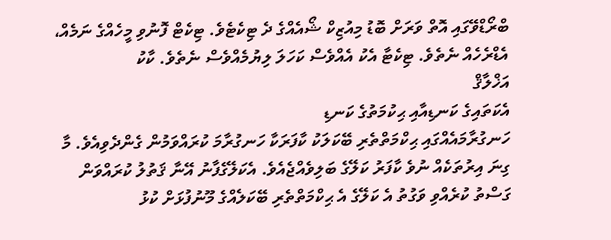ބްރޯޑްވޭގައި އޮތް ވަރަށް ބޮޑު މިއުޒިކް ޝޯއެއްގެ ދެ ޓިކެޓެވެ. ޓިކެޓް ފޮނުވި މީހެއްގެ ނަމެއް، އެޑްރެހެއް ނެތެވެ. ޓިކެޓާ އެކު އެއްވެސް ކަހަލަ ލިޔުމެއްވެސް ނެތެވެ. ކާކު
އަޚްލާޤް
އެކަތައިގެ ކަނޑިއާއި ޙިކުމަތުގެ ކަނޑި
ހަނގުރާމައެއްގައި ޙިކްމަތްތެރި ބޭކަލަކު ކާފަރަކާ ހަނގުރާމަ ކުރައްވަމުން ގެންދެވިއެވެ. މާ ގިނަ އިރުތަކެއް ނުވެ ކާފަރު ކަލޭގެ ބަލިވެއްޖެއެވެ. އެކަލޭގެފާނު އޭނާ ޤަތުލު ކުރައްވަން ގަސްތު ކުރެއްވި ވަގުތު އެ ކަލޭގެ އެ ޙިކްމަތްތެރި ބޭކަލެއްގެ މޫނުފުޅަށް ކުޅު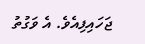ޖަހައިފިއެވެ. އެ ވަގުތު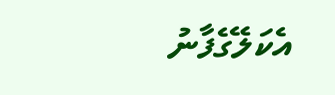އެކަލޭގެފާނު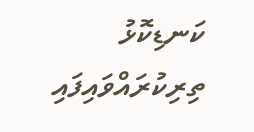ކަނޑިކޮޅު ތިރިކުރައްވައިފައި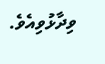ވިދާޅުވިއެވެ.